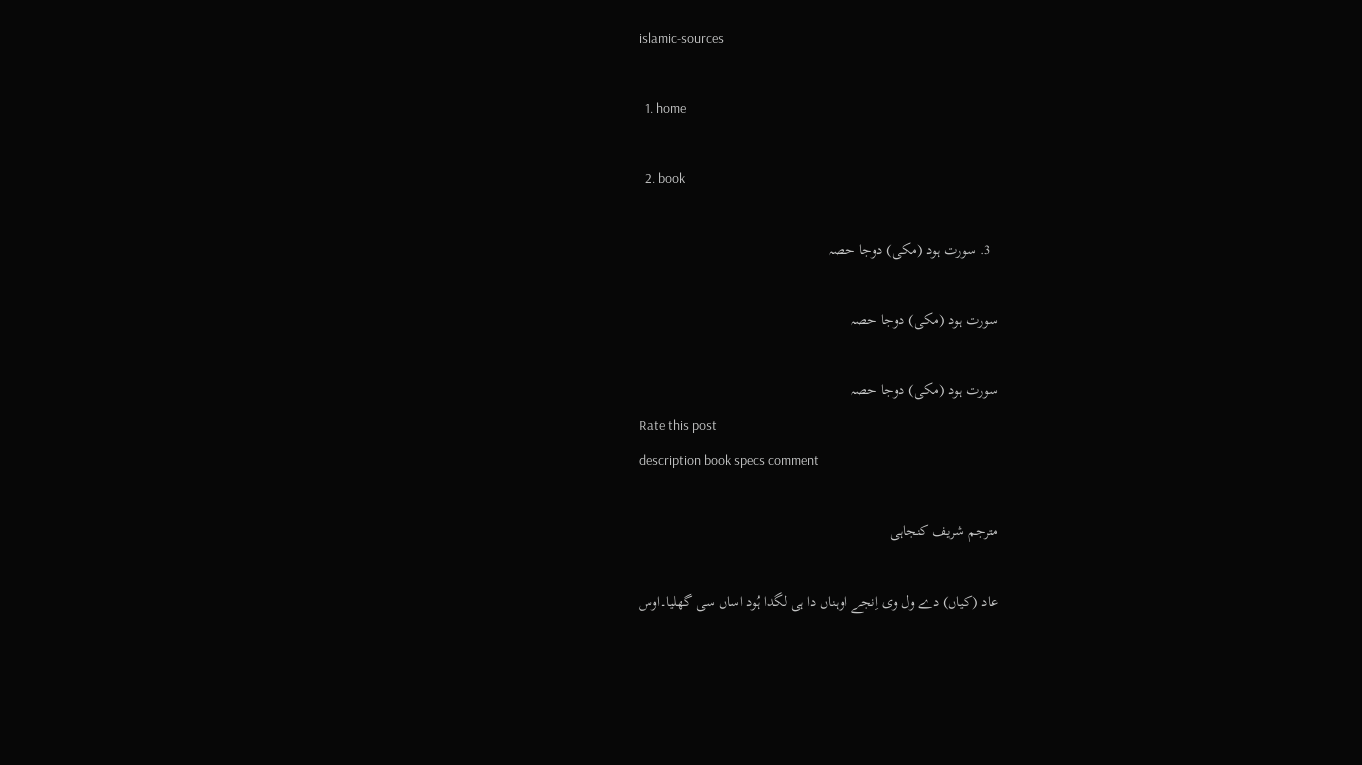islamic-sources

  1. home

  2. book

  3. سورت ہود (مکی) دوجا حصہ

سورت ہود (مکی) دوجا حصہ

سورت ہود (مکی) دوجا حصہ
Rate this post
description book specs comment

مترجم شریف کنجاہی

عاد (کیاں) دے ول وی اِنجے اوہناں دا ہی لگدا ہُود اساں سی گھلیا۔اوس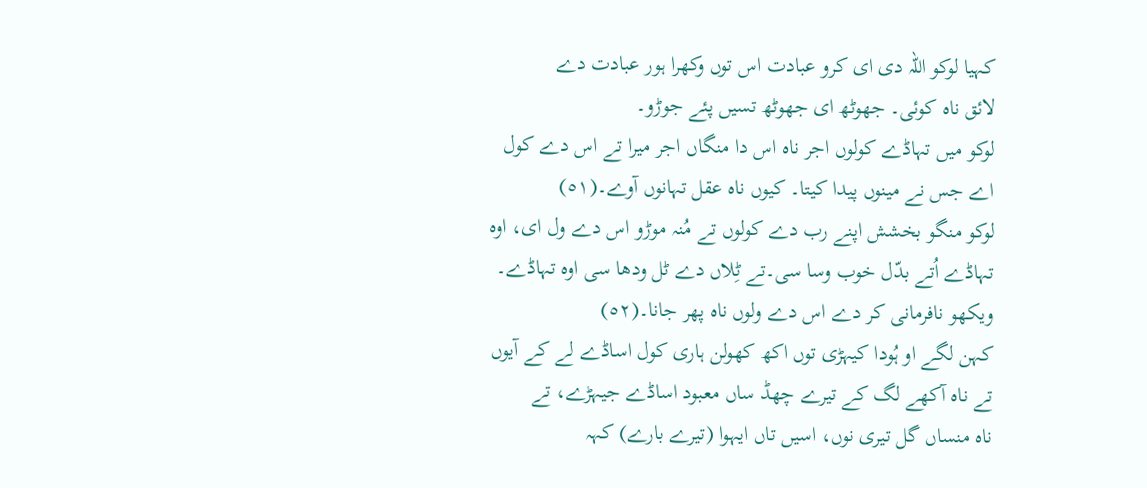کہیا لوکو اللہ دی ای کرو عبادت اس توں وکھرا ہور عبادت دے
لائق ناہ کوئی۔ جھوٹھ ای جھوٹھ تسیں پئے جوڑو۔
لوکو میں تہاڈے کولوں اجر ناہ اس دا منگاں اجر میرا تے اس دے کول
اے جس نے مینوں پیدا کیتا۔ کیوں ناہ عقل تہانوں آوے۔(٥١)
لوکو منگو بخشش اپنے رب دے کولوں تے مُنہ موڑو اس دے ول ای، اوہ
تہاڈے اُتے بدّل خوب وسا سی۔تے ٹِلاں دے ٹل ودھا سی اوہ تہاڈے۔
ویکھو نافرمانی کر دے اس دے ولوں ناہ پھر جانا۔(٥٢)
کہن لگے او ہُودا کیہڑی توں اکھ کھولن ہاری کول اساڈے لے کے آیوں
تے ناہ آکھے لگ کے تیرے چھڈ ساں معبود اساڈے جیہڑے، تے
ناہ منساں گل تیری نوں، اسیں تاں ایہوا (تیرے بارے) کہہ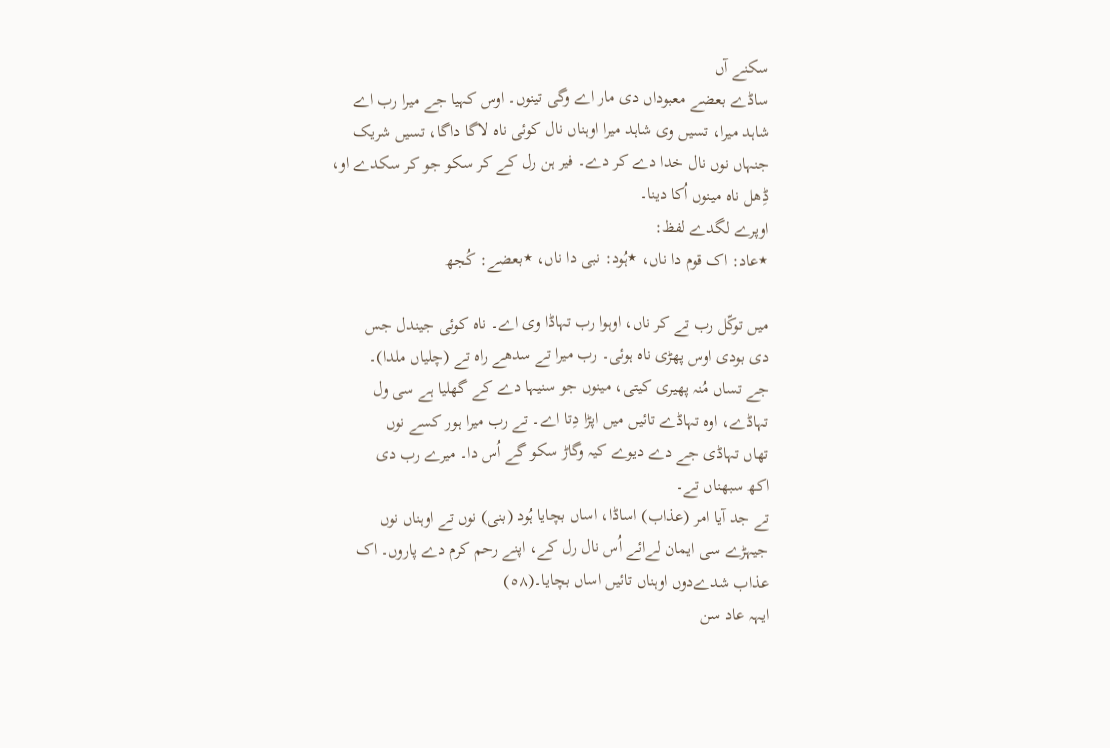سکنے آں
ساڈے بعضے معبوداں دی مار اے وگی تینوں۔ اوس کہیا جے میرا رب اے
شاہد میرا، تسیں وی شاہد میرا اوہناں نال کوئی ناہ لاگا داگا، تسیں شریک
جنہاں نوں نال خدا دے کر دے۔ فیر ہن رل کے کر سکو جو کر سکدے او،
ڈِھل ناہ مینوں اُکا دینا۔
اوپرے لگدے لفظ:
٭عاد: اک قوم دا ناں، ٭ہُود: نبی دا ناں، ٭بعضے: کُجھ

میں توکّل رب تے کر ناں، اوہوا رب تہاڈا وی اے۔ ناہ کوئی جیندل جس
دی بودی اوس پھڑی ناہ ہوئی۔ رب میرا تے سدھے راہ تے (چلیاں ملدا)۔
جے تساں مُنہ پھیری کیتی، مینوں جو سنیہا دے کے گھلیا ہے سی ول
تہاڈے، اوہ تہاڈے تائیں میں اپڑا دِتا اے۔ تے رب میرا ہور کسے نوں
تھاں تہاڈی جے دے دیوے کیہ وگاڑ سکو گے اُس دا۔ میرے رب دی
اکھ سبھناں تے۔
تے جد آیا امر (عذاب) اساڈا، اساں بچایا ہُود (بنی) نوں تے اوہناں نوں
جیہڑے سی ایمان لےائے اُس نال رل کے، اپنے رحم کرم دے پاروں۔ اک
عذاب شدےدوں اوہناں تائیں اساں بچایا۔(٥٨)
ایہہ عاد سن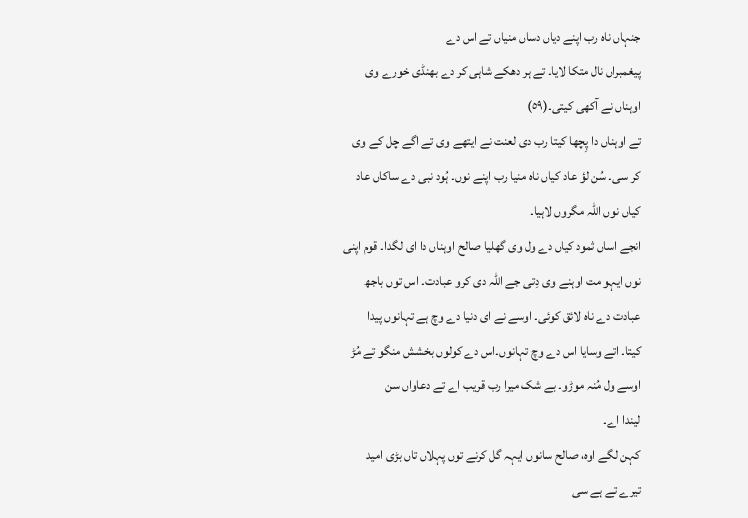جنہاں ناہ رب اپنے دیاں دساں منیاں تے اس دے
پیغمبراں نال متکا لایا۔ تے ہر دھکے شاہی کر دے بھنڈی خورے وی
اوہناں نے آکھی کیتی۔(٥٩)
تے اوہناں دا پِچھا کیتا رب دی لعنت نے ایتھے وی تے اگے چل کے وی
کر سی۔ سُن لؤ عاد کیاں ناہ منیا رب اپنے نوں۔ ہُود نبی دے ساکاں عاد
کیاں نوں اللہ مگروں لاہیا۔
انجے اساں ثمود کیاں دے ول وی گھلیا صالح اوہناں دا ای لگدا۔ قوم اپنی
نوں ایہو مت اوہنے وی دِتی جے اللہ دی کرو عبادت۔ اس توں باجھ
عبادت دے ناہ لائق کوئی۔ اوسے نے ای دنیا دے وچ ہے تہانوں پیدا
کیتا۔ اتے وسایا اس دے وچ تہانوں۔اس دے کولوں بخشش منگو تے مُڑ
اوسے ول مُنہ موڑو۔ بے شک میرا رب قریب اے تے دعاواں سن
لیندا اے۔
کہن لگے اوہ، صالح سانوں ایہہ گل کرنے توں پہلاں تاں بڑی امید
تیرے تے ہے سی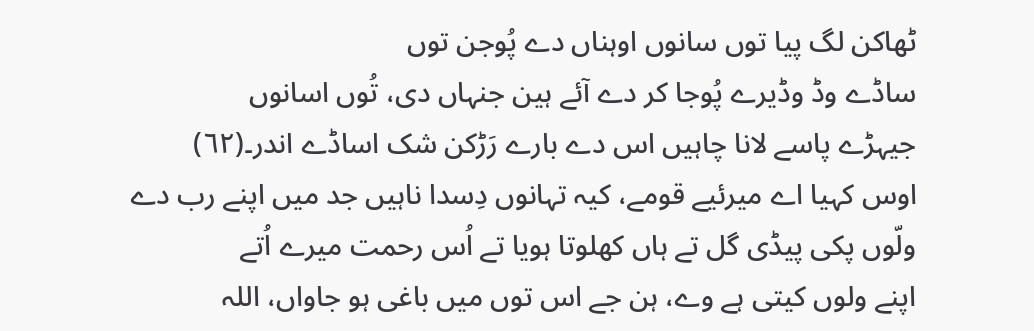ٹھاکن لگ پیا توں سانوں اوہناں دے پُوجن توں
ساڈے وڈ وڈیرے پُوجا کر دے آئے ہین جنہاں دی، تُوں اسانوں
جیہڑے پاسے لانا چاہیں اس دے بارے رَڑکن شک اساڈے اندر۔(٦٢)
اوس کہیا اے میرئیے قومے، کیہ تہانوں دِسدا ناہیں جد میں اپنے رب دے
ولّوں پکی پیڈی گل تے ہاں کھلوتا ہویا تے اُس رحمت میرے اُتے
اپنے ولوں کیتی ہے وے، ہن جے اس توں میں باغی ہو جاواں، اللہ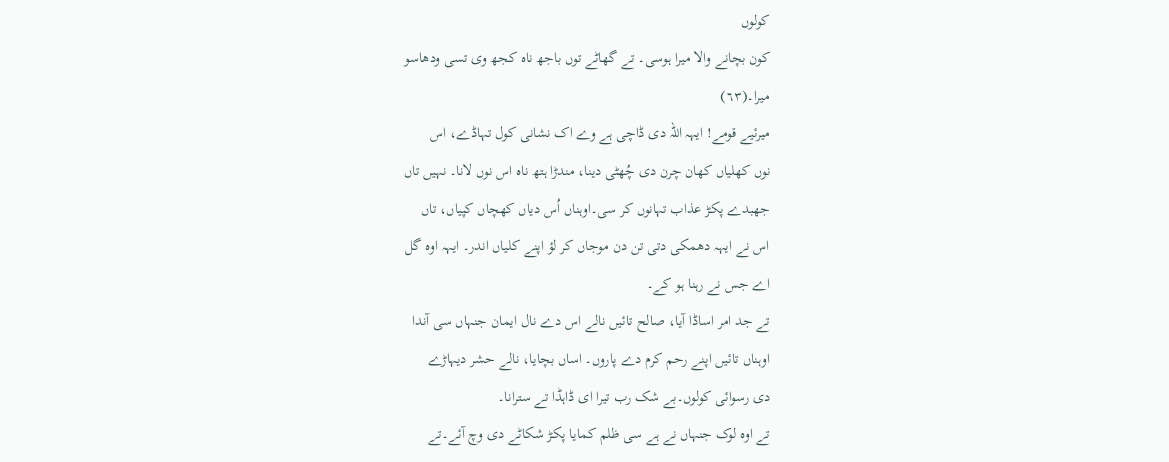کولوں
کون بچانے والا میرا ہوسی۔ تے گھاٹے توں باجھ ناہ کجھ وی تسی ودھاسو
میرا۔(٦٣)
میرئیے قومے! ایہہ اللہ دی ڈاچی ہے وے اک نشانی کول تہاڈے، اس
نوں کھلیاں کھان چرن دی چُھٹی دینا، مندڑا ہتھ ناہ اس نوں لانا۔ نہیں تاں
جھبدے پکڑ عذاب تہانوں کر سی۔اوہناں اُس دیاں کھچاں کپیاں، تاں
اس نے ایہہ دھمکی دتی تن دن موجاں کر لؤ اپنے کلیاں اندر۔ ایہہ اوہ گل
اے جس نے رہنا ہو کے۔
تے جد امر اساڈا آیا، صالح تائیں نالے اس دے نال ایمان جنہاں سی آندا
اوہناں تائیں اپنے رحم کرم دے پاروں۔ اساں بچایا، نالے حشر دیہاڑے
دی رسوائی کولوں۔بے شک رب تیرا ای ڈاہڈا تے سترانا۔
تے اوہ لوک جنہاں نے ہے سی ظلم کمایا پکڑ شکاٹے دی وچ آئے۔تے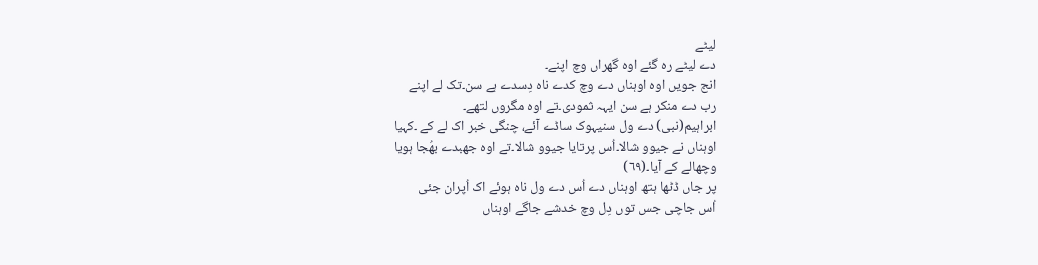لیٹے
دے لیٹے رہ گئے اوہ گھراں وچ اپنے۔
انج جویں اوہ اوہناں دے وچ کدے ناہ دِسدے ہے سن۔تک لے اپنے
رب دے منکر ہے سن ایہہ ثمودی۔تے اوہ مگروں لتھے۔
ابراہیم(نبی) دے ول سنیہوک ساڈے آئے، چنگی خبر اک لے کے ۔کہیا
اوہناں نے جیوو شالا۔اُس پرتایا جیوو شالا۔تے اوہ جھبدے بھُجا ہویا
وچھالے کے آیا۔(٦٩)
پر جاں ڈٹھا ہتھ اوہناں دے اُس دے ول ناہ ہوئے اک اُپران جئی
اُس جاچی جس توں دِل وچ خدشے جاگے اوہناں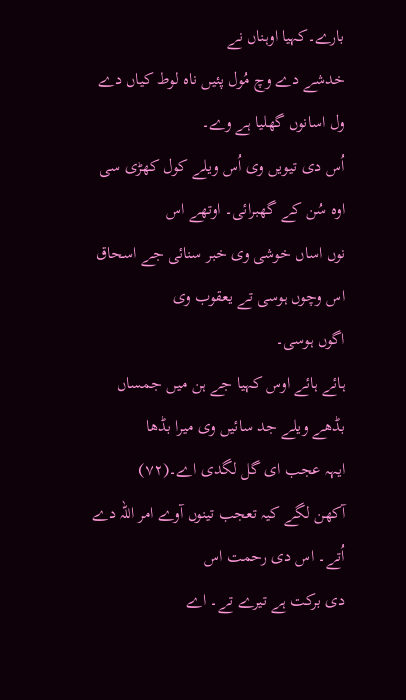بارے۔کہیا اوہناں نے
خدشے دے وچ مُول پئیں ناہ لوط کیاں دے ول اسانوں گھلیا ہے وے۔
اُس دی تیویں وی اُس ویلے کول کھڑی سی اوہ سُن کے گھبرائی۔ اوتھے اس
نوں اساں خوشی وی خبر سنائی جے اسحاق اس وچوں ہوسی تے یعقوب وی
اگوں ہوسی۔
ہائے ہائے اوس کہیا جے ہن میں جمساں بڈھے ویلے جد سائیں وی میرا بڈھا
ایہہ عجب ای گل لگدی اے۔(٧٢)
آکھن لگے کیہ تعجب تینوں آوے امر اللہ دے اُتے۔ اس دی رحمت اس
دی برکت ہے تیرے تے۔ اے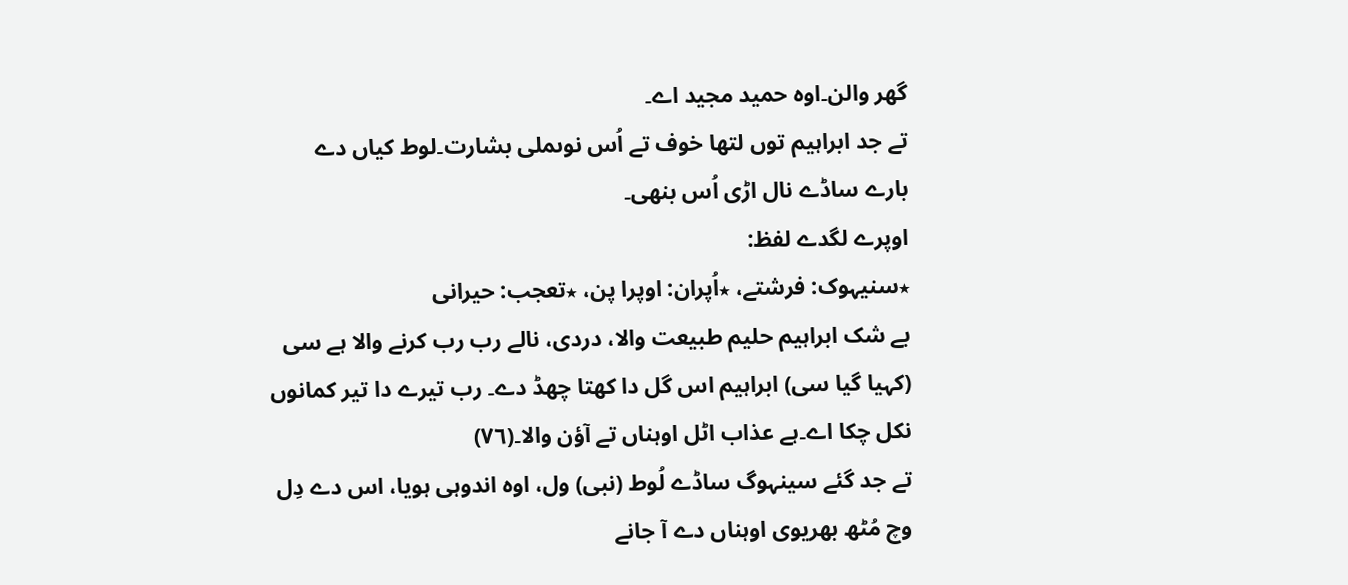گھر والن۔اوہ حمید مجید اے۔
تے جد ابراہیم توں لتھا خوف تے اُس نوںملی بشارت۔لوط کیاں دے
بارے ساڈے نال اڑی اُس بنھی۔
اوپرے لگدے لفظ:
٭سنیہوک: فرشتے، ٭اُپران: اوپرا پن، ٭تعجب: حیرانی
بے شک ابراہیم حلیم طبیعت والا، دردی، نالے رب رب کرنے والا ہے سی
(کہیا گیا سی) ابراہیم اس گل دا کھتا چھڈ دے۔ رب تیرے دا تیر کمانوں
نکل چکا اے۔ہے عذاب اٹل اوہناں تے آؤن والا۔(٧٦)
تے جد گئے سینہوگ ساڈے لُوط (نبی) ول، اوہ اندوہی ہویا، اس دے دِل
وچ مُٹھ بھریوی اوہناں دے آ جانے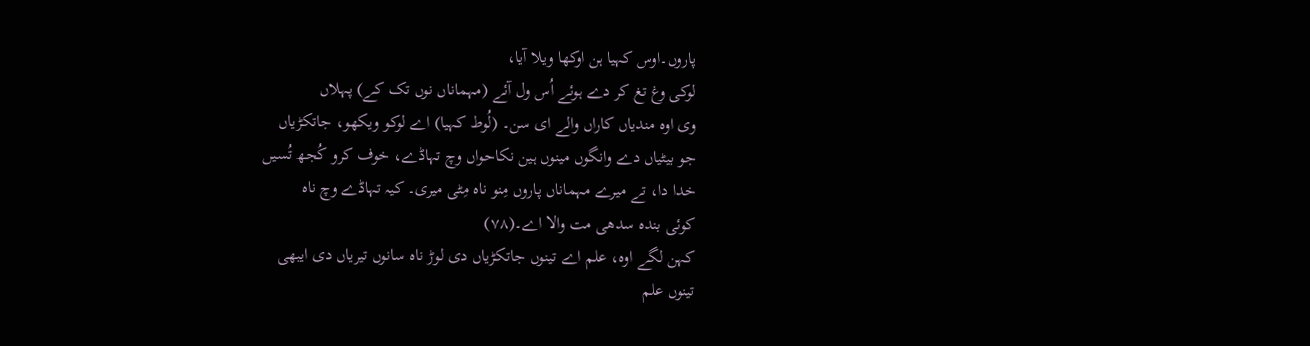پاروں۔اوس کہیا ہن اوکھا ویلا آیا،
لوکی وغ تغ کر دے ہوئے اُس ول آئے (مہماناں نوں تک کے) پہلاں
وی اوہ مندیاں کاراں والے ای سن۔ (لُوط کہیا) اے لوکو ویکھو، جاتکڑیاں
جو بیٹیاں دے وانگوں مینوں ہین نکاحواں وچ تہاڈے، خوف کرو کُجھ تُسیں
خدا دا، تے میرے مہماناں پاروں مِنو ناہ مِٹی میری۔ کیہ تہاڈے وچ ناہ
کوئی بندہ سدھی مت والا اے۔(٧٨)
کہن لگے اوہ، علم اے تینوں جاتکڑیاں دی لوڑ ناہ سانوں تیریاں دی ایبھی
تینوں علم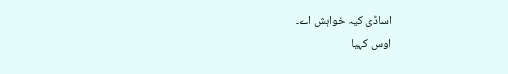اساڈی کیہ خواہش اے۔
اوس کہیا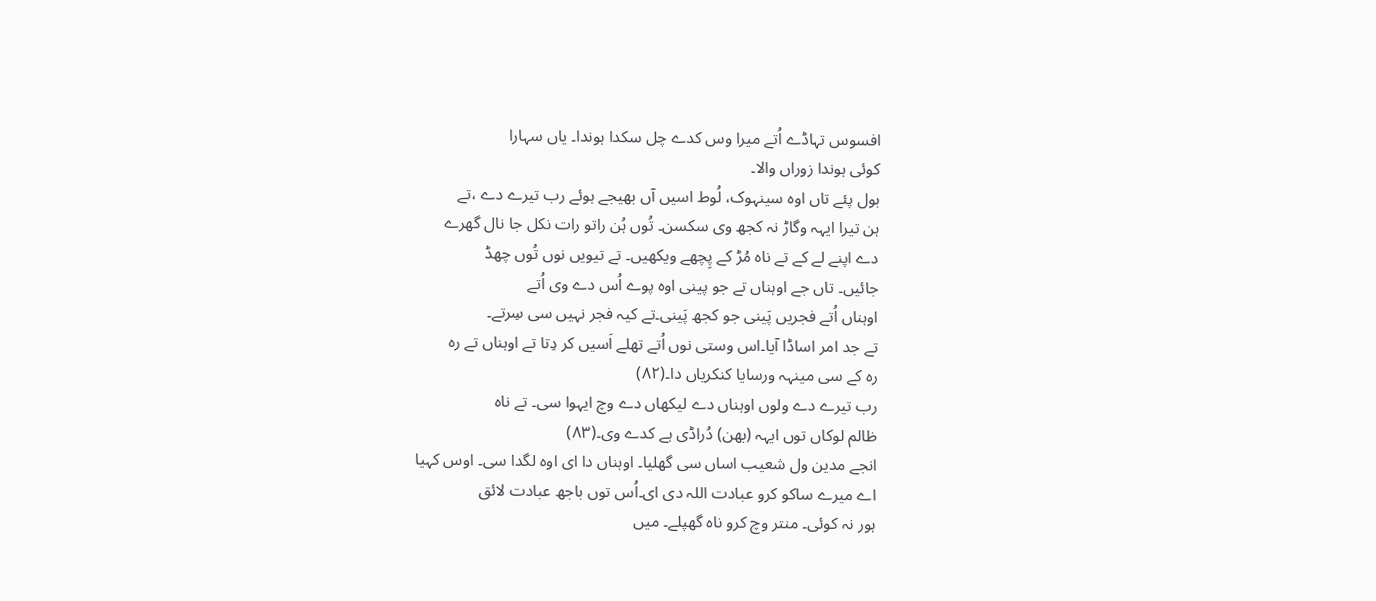افسوس تہاڈے اُتے میرا وس کدے چل سکدا ہوندا۔ یاں سہارا
کوئی ہوندا زوراں والا۔
بول پئے تاں اوہ سینہوک، لُوط اسیں آں بھیجے ہوئے رب تیرے دے ،تے
ہن تیرا ایہہ وگاڑ نہ کجھ وی سکسن۔ تُوں ہُن راتو رات نکل جا نال گھرے
دے اپنے لے کے تے ناہ مُڑ کے پِچھے ویکھیں۔ تے تیویں نوں تُوں چھڈ
جائیں۔ تاں جے اوہناں تے جو پینی اوہ پوے اُس دے وی اُتے
اوہناں اُتے فجریں پَینی جو کجھ پَینی۔تے کیہ فجر نہیں سی سِرتے۔
تے جد امر اساڈا آیا۔اس وستی نوں اُتے تھلے اَسیں کر دِتا تے اوہناں تے رہ
رہ کے سی مینہہ ورسایا کنکریاں دا۔(٨٢)
رب تیرے دے ولوں اوہناں دے لیکھاں دے وچ ایہوا سی۔ تے ناہ
ظالم لوکاں توں ایہہ (بھن) دُراڈی ہے کدے وی۔(٨٣)
انجے مدین ول شعیب اساں سی گھلیا۔ اوہناں دا ای اوہ لگدا سی۔ اوس کہیا
اے میرے ساکو کرو عبادت اللہ دی ای۔اُس توں باجھ عبادت لائق
ہور نہ کوئی۔ منتر وچ کرو ناہ گھپلے۔ میں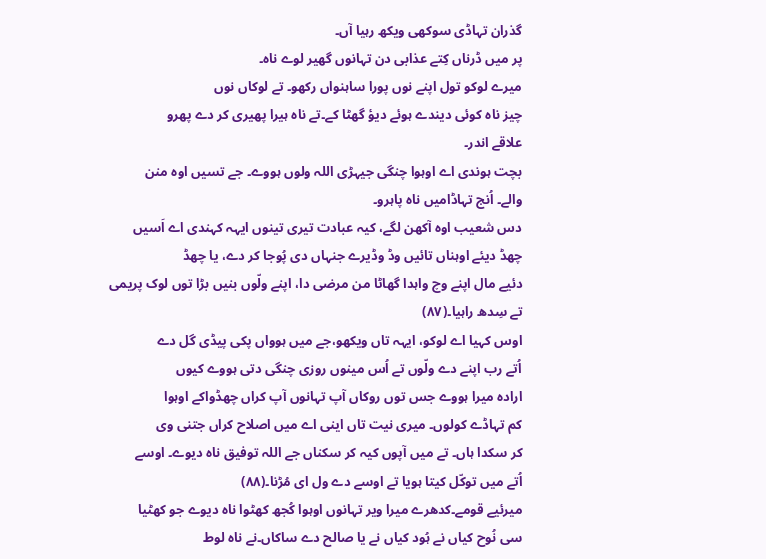گذران تہاڈی سوکھی ویکھ رہیا آں۔
پر میں ڈرناں کِتے عذابی دن تہانوں گھیر لوے ناہ۔
میرے لوکو تول اپنے نوں پورا ساہنواں رکھو۔ تے لوکاں نوں
چیز ناہ کوئی دیندے ہوئے دیؤ گھٹا کے۔تے ناہ ہیرا پھیری کر دے پھرو
علاقے اندر۔
بچت ہوندی اے اوہوا چنگی جیہڑی اللہ ولوں ہووے۔ جے تسیں اوہ منن
والے۔ اُنج تہاڈامیں ناہ پاہرو۔
دس شعیب اوہ آکھن لگے، کیہ عبادت تیری تینوں ایہہ کہندی اے اَسیں
چھڈ دیئے اوہناں تائیں وڈ وڈیرے جنہاں دی پُوجا کر دے، یا چھڈ
دئیے مال اپنے وچ واہدا گھاٹا من مرضی دا، اپنے ولّوں بنیں بڑا توں لوک پریمی
تے سِدھ راہیا۔(٨٧)
اوس کہیا اے لوکو، ایہہ تاں ویکھو،جے میں ہوواں پکی پیڈی گل دے
اُتے رب اپنے دے ولّوں تے اُس مینوں روزی چنگی دتی ہووے کیوں
ارادہ میرا ہووے جس توں روکاں آپ تہانوں آپ کراں چھڈواکے اوہوا
کم تہاڈے کولوں۔ میری نیت تاں اینی اے میں اصلاح کراں جتنی وی
کر سکدا ہاں۔ تے میں آپوں کیہ کر سکناں جے اللہ توفیق ناہ دیوے۔ اوسے
اُتے میں توکّل کیتا ہویا تے اوسے دے ول ای مُڑنا۔(٨٨)
میرئیے قومے۔کدھرے میرا ویر تہانوں اوہوا کُجھ کھٹوا ناہ دیوے جو کھٹیا
سی نُوح کیاں نے ہُود کیاں نے یا صالح دے ساکاں۔نے ناہ لوط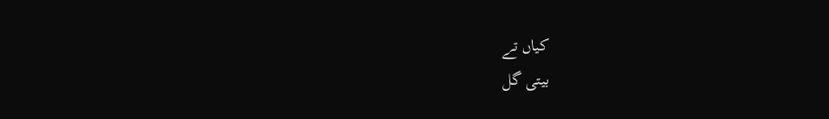کیاں تے
بیتی گل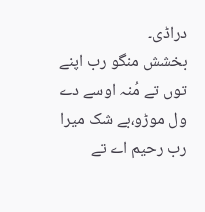دراڈی۔
بخشش منگو رب اپنے توں تے مُنہ اوسے دے ول موڑو،بے شک میرا
رب رحیم اے تے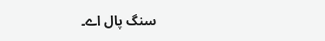سنگ پال اے۔